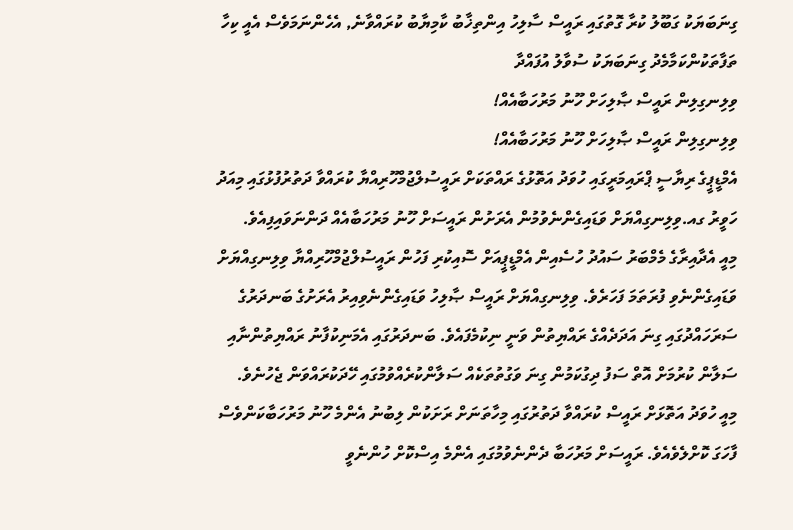ގިނަބަޔަކު ގަބޫލު ކުރާ ގޮތުގައި ރައީސް ސާލިހު އިންތިޚާބު ކާމިޔާބު ކުރައްވާނެ, އެހެންނަމަވެސް އެއީ ކިހާ ތަފާތަކުންކަމާމެދު ގިނަބަޔަކު ސުވާލު އުފައްދާ
ވިލިނގިލިން ރައީސް ޞާލިހަށް ހޫނު މަރުހަބާއެއް!
ވިލިނގިލިން ރައީސް ޞާލިހަށް ހޫނު މަރުހަބާއެއް!
އެމްޑީޕީގެ ރިޔާސީ ޕްރައިމަރީގައި ހުވަދު އަތޮޅުގެ ރައްތަކަށް ރައީސުލްޖުމްހޫރިއްޔާ ކުރައްވާ ދަތުރުފުޅުގައި މިއަދު ހަވީރު ގއ.ވިލިނގިއްޔަށް ވަޑައިގެންނެވުމުން އެރަށުން ރައީސަށް ހޫނު މަރުހަބާއެއް ދަންނަވައިފިއެވެ.
މިއީ އެދާއިރާގެ މެމްބަރު ސައުދު ހުސެއިން އެމްޑީޕީއަށް ސޮއިކުރި ފަހުން ރައީސުލްޖުމްހޫރިއްޔާ ވިލިނގިއްޔަށް ވަޑައިގެންނެވި ފުރަތަމަ ފަހަރެވެ. ވިލިނގިއްޔަށް ރައީސް ޞާލިހު ވަޑައިގެންނެވިއިރު އެރަށުގެ ބަނދަރުގެ ސަރަހައްދުގައި ގިނަ އަދަދެއްގެ ރައްޔިތުން ވަނީ ނިކުމެފައެވެ. ބަނދަރުގައި އެމަނިކުފާނު ރައްޔިތުންނާއި ސަލާން ކުރުމަށް އޮތް ސަފު ދިގުކަމުން ގިނަ ވަގުތުތަކެއް ސަލާންކުރެއްވުމުގައި ހޭދަކުރައްވަން ޖެހުނެވެ.
މިއީ ހުވަދު އަތޮޅަށް ރައީސް ކުރައްވާ ދަތުރުގައި މިހާތަނަށް ރަށަކުން ލިބުނު އެންމެ ހޫނު މަރުހަބާކަންވެސް ފާހަގަ ކޮށްލެވެއެވެ. ރައީސަށް މަރުހަބާ ދެންނެވުމުގައި އެންމެ އިސްކޮށް ހުންނެވީ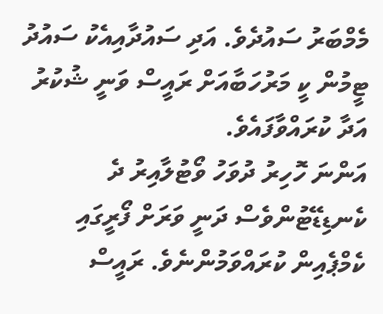މެމްބަރު ސައުދެވެ. އަދި ސައުދާއިއެކު ސައުދު ޓީމުން ކީ މަރުހަބާއަށް ރައީސް ވަނީ ޝުކުރު އަދާ ކުރައްވާފައެވެ.
އަންނަ ހޮހިރު ދުވަހު ވޯޓުލާއިރު ދެ ކެނޑިޑޭޓުންވެސް ދަނީ ވަރަށް ފޯރީގައި ކެމްޕެއިން ކުރައްވަމުންނެވެ. ރައީސް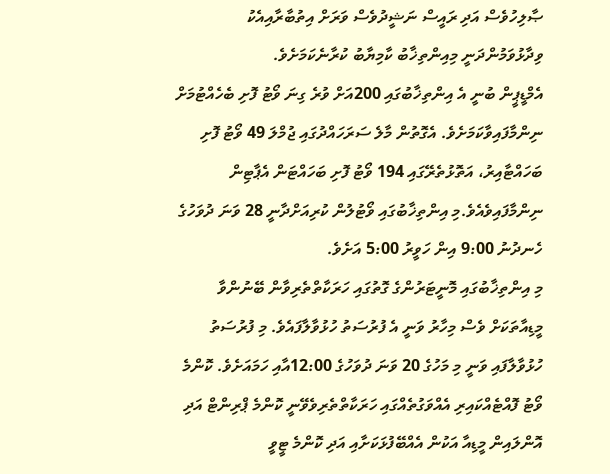ޞާލިހުވެސް އަދި ރައީސް ނަޝީދުވެސް ވަރަށް އިތުބާރާއިއެކު ވިދާޅުވަމުންދަނީ މިއިންތިޚާބު ކާމިޔާބު ކުރާނެކަމަށެވެ.
އެމްޑީޕީން ބުނީ އެ އިންތިޚާބުގައި 200އަށް ވުރެ ގިނަ ވޯޓު ފޮށި ބެހެއްޓުމަށް ނިންމާފައިވާކަމަށެވެ. އެގޮތުން މާލެ ސަރަހައްދުގައި ޖުމްލަ 49 ވޯޓު ފޮށި ބަހައްޓާއިރު، އަތޮޅުތެރޭގައި 194 ވޯޓު ފޮށި ބަހައްޓަން އެޕާޓިން ނިންމާފައިވެއެވެ.މި އިންތިޚާބުގައި ވޯޓުލުން ކުރިއަށްދާނީ 28 ވަނަ ދުވަހުގެ ހެނދުނު 9:00 އިން ހަވީރު 5:00 އަށެވެ.
މި އިންތިޚާބުގައި މޮނީޓަރުންގެ ގޮތުގައި ހަރަކާތްތެރިވާން ބޭނުންވާ މީޑިއާތަކަށް ވެސް މިހާރު ވަނީ އެ ފުރުސަތު ހުޅުވާލާފައެވެ. މި ފުރުސަތު ހުޅުވާލާފައި ވަނީ މި މަހުގެ 20 ވަނަ ދުވަހުގެ 12:00އާއި ހަމައަށެވެ. ކޮންމެ ވޯޓު ފޮއްޓެއްކައިރި އެއްވަގުތެއްގައި ހަރަކާތްތެރިވެވޭނީ ކޮންމެ ޕްރިންޓް އަދި އޮންލައިން މީޑިއާ އަކުން އެއްބޭފުޅަކަށާއި އަދި ކޮންމެ ޓީވީ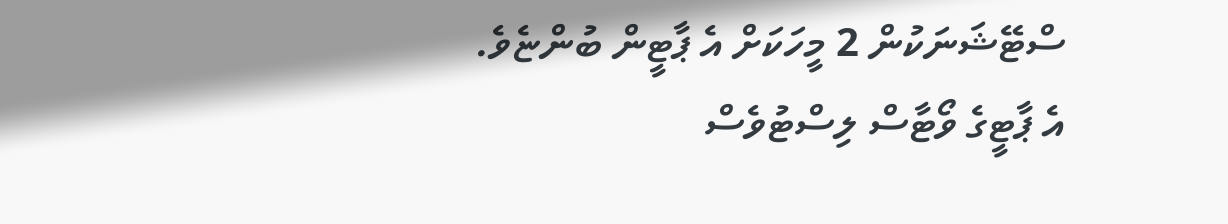ސްޓޭޝަނަކުން 2 މީހަކަށް އެ ޕާޓީން ބުންޏެވެ.
އެ ޕާޓީގެ ވޯޓާސް ލިސްޓުވެސް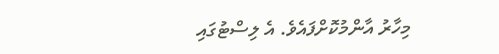މިހާރު އާންމުކޮށްފައެވެ. އެ ލިސްޓުގައި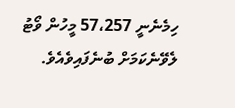ހިމެނެނީ 57،257 މީހުން ވޯޓު ލެވޭނެކަމަށް ބުނެފައިވެއެވެ.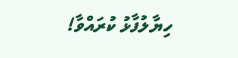ހިޔާލުފާޅު ކުރައްވާ!